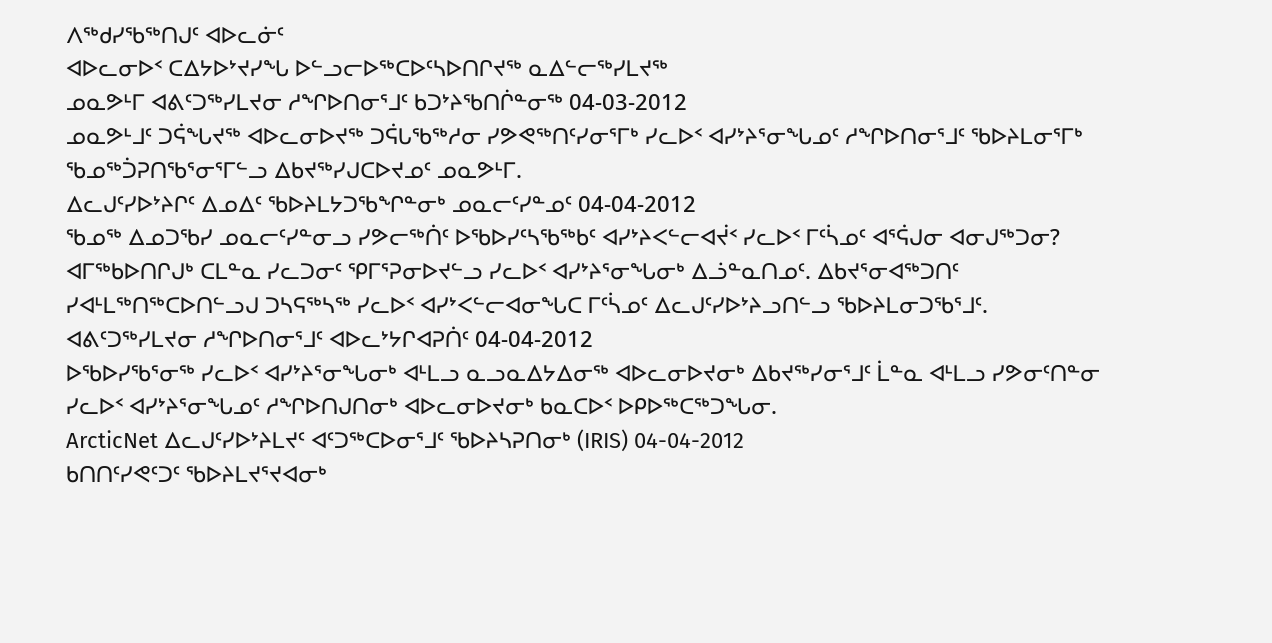ᐱᖅᑯᓯᖃᖅᑎᒍᑦ ᐊᐅᓚᓃᑦ
ᐊᐅᓚᓂᐅᑉ ᑕᐃᔭᐅᔾᔪᓯᖓ ᐅᓪᓗᓕᐅᖅᑕᐅᑦᓴᐅᑎᒋᔪᖅ ᓇᐃᓪᓕᖅᓯᒪᔪᖅ
ᓄᓇᕗᒻᒥ ᐊᕕᑦᑐᖅᓯᒪᔪᓂ ᓱᖏᐅᑎᓂᕐᒧᑦ ᑲᑐᔾᔨᖃᑎᒌᓐᓂᖅ 04-03-2012
ᓄᓇᕗᒻᒧᑦ ᑐᕌᖓᔪᖅ ᐊᐅᓚᓂᐅᔪᖅ ᑐᕌᒐᖃᖅᓱᓂ ᓯᕗᕙᖅᑎᑦᓯᓂᕐᒥᒃ ᓯᓚᐅᑉ ᐊᓯᔾᔨᕐᓂᖓᓄᑦ ᓱᖏᐅᑎᓂᕐᒧᑦ ᖃᐅᔨᒪᓂᕐᒥᒃ ᖃᓄᖅᑑᕈᑎᖃᕐᓂᕐᒥᓪᓗ ᐃᑲᔪᖅᓯᒍᑕᐅᔪᓄᑦ ᓄᓇᕗᒻᒥ.
ᐃᓚᒍᑦᓯᐅᔾᔨᒋᑦ ᐃᓄᐃᑦ ᖃᐅᔨᒪᔭᑐᖃᖏᓐᓂᒃ ᓄᓇᓕᑦᓯᓐᓄᑦ 04-04-2012
ᖃᓄᖅ ᐃᓄᑐᖃᓯ ᓄᓇᓕᑦᓯᓐᓂᓗ ᓯᕗᓕᖅᑏᑦ ᐅᖃᐅᓯᑦᓴᖃᖅᑲᑦ ᐊᓯᔾᔨᐸᓪᓕᐊᔫᑉ ᓯᓚᐅᑉ ᒥᑦᓵᓄᑦ ᐊᕐᕌᒍᓂ ᐊᓂᒍᖅᑐᓂ? ᐊᒥᖅᑲᐅᑎᒋᒍᒃ ᑕᒪᓐᓇ ᓯᓚᑐᓂᑦ ᕿᒥᕐᕈᓂᐅᔪᓪᓗ ᓯᓚᐅᑉ ᐊᓯᔾᔨᕐᓂᖓᓂᒃ ᐃᓘᓐᓇᑎᓄᑦ. ᐃᑲᔪᕐᓂᐊᖅᑐᑎᑦ ᓯᐊᒻᒪᖅᑎᖅᑕᐅᑎᓪᓗᒍ ᑐᓴᕋᖅᓴᖅ ᓯᓚᐅᑉ ᐊᓯᔾᐸᓪᓕᐊᓂᖓᑕ ᒥᑦᓵᓄᑦ ᐃᓚᒍᑦᓯᐅᔾᔨᓗᑎᓪᓗ ᖃᐅᔨᒪᓂᑐᖃᕐᒧᑦ.
ᐊᕕᑦᑐᖅᓯᒪᔪᓂ ᓱᖏᐅᑎᓂᕐᒧᑦ ᐊᐅᓚᔾᔭᒋᐊᕈᑏᑦ 04-04-2012
ᐅᖃᐅᓯᖃᕐᓂᖅ ᓯᓚᐅᑉ ᐊᓯᔾᔨᕐᓂᖓᓂᒃ ᐊᒻᒪᓗ ᓇᓗᓇᐃᔭᐃᓂᖅ ᐊᐅᓚᓂᐅᔪᓂᒃ ᐃᑲᔪᖅᓯᓂᕐᒧᑦ ᒫᓐᓇ ᐊᒻᒪᓗ ᓯᕗᓂᑦᑎᓐᓂ ᓯᓚᐅᑉ ᐊᓯᔾᔨᕐᓂᖓᓄᑦ ᓱᖏᐅᑎᒍᑎᓂᒃ ᐊᐅᓚᓂᐅᔪᓂᒃ ᑲᓇᑕᐅᑉ ᐅᑭᐅᖅᑕᖅᑐᖓᓂ.
ArcticNet ᐃᓚᒍᑦᓯᐅᔾᔨᒪᔪᑦ ᐊᑦᑐᖅᑕᐅᓂᕐᒧᑦ ᖃᐅᔨᓴᕈᑎᓂᒃ (IRIS) 04-04-2012
ᑲᑎᑎᑦᓯᕙᑦᑐᑦ ᖃᐅᔨᒪᔪᕐᔪᐊᓂᒃ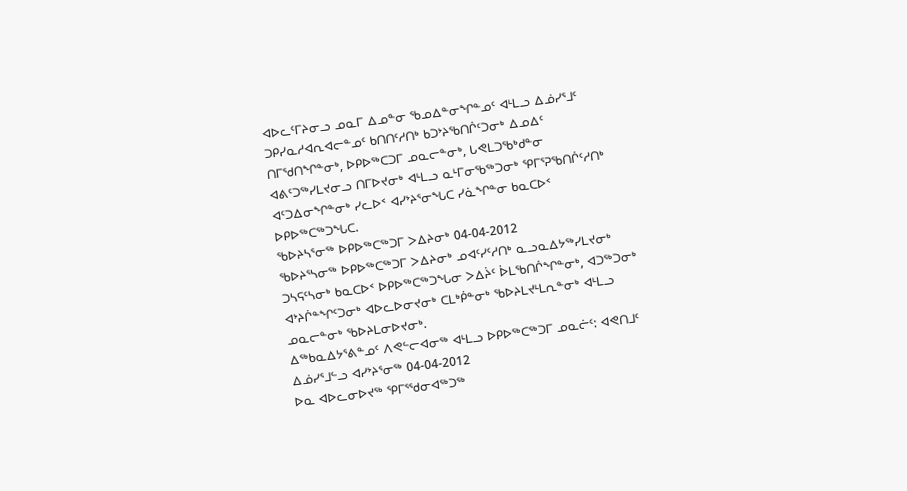ᐊᐅᓚᑦᒥᔨᓂᓗ ᓄᓇᒥ ᐃᓄᓐᓂ ᖃᓄᐃᓐᓂᖏᓐᓄᑦ ᐊᒻᒪᓗ ᐃᓅᓯᕐᒧᑦ ᑐᑭᓯᓇᓱᐊᕆᐊᓕᓐᓄᑦ ᑲᑎᑎᑦᓱᑎᒃ ᑲᑐᔾᔨᖃᑎᒌᑦᑐᓂᒃ ᐃᓄᐃᑦ ᑎᒥᖁᑎᖏᓐᓂᒃ, ᐅᑭᐅᖅᑕᑐᒥ ᓄᓇᓕᓐᓂᒃ, ᒐᕙᒪᑐᖃᒃᑯᓐᓂ ᐊᕕᑦᑐᖅᓯᒪᔪᓂᓗ ᑎᒥᐅᔪᓂᒃ ᐊᒻᒪᓗ ᓇᒻᒥᓂᖃᖅᑐᓂᒃ ᕿᒥᕐᕈᖃᑎᒌᑦᓱᑎᒃ ᐊᑦᑐᐃᓂᖏᓐᓂᒃ ᓯᓚᐅᑉ ᐊᓯᔾᔨᕐᓂᖓᑕ ᓯᓈᖏᓐᓂ ᑲᓇᑕᐅᑉ ᐅᑭᐅᖅᑕᖅᑐᖓᑕ.
ᖃᐅᔨᓴᕐᓂᖅ ᐅᑭᐅᖅᑕᖅᑐᒥ ᐳᐃᔨᓂᒃ 04-04-2012
ᖃᐅᔨᕐᓴᓂᖅ ᐅᑭᐅᖅᑕᖅᑐᒥ ᐳᐃᔨᓂᒃ ᓄᐊᑦᓯᑦᓱᑎᒃ ᓇᓗᓇᐃᔭᖅᓯᒪᔪᓂᒃ ᑐᓴᕋᑦᓴᓂᒃ ᑲᓇᑕᐅᑉ ᐅᑭᐅᖅᑕᖅᑐᖓᓂ ᐳᐃᔩᑦ ᐆᒪᖃᑎᒌᖏᓐᓂᒃ, ᐊᑐᖅᑐᓂᒃ ᐊᔾᔨᒌᓐᖏᑦᑐᓂᒃ ᐊᐅᓚᐅᓂᔪᓂᒃ ᑕᒪᒃᑮᓐᓂᒃ ᖃᐅᔨᒪᔪᒻᒪᕆᓐᓂᒃ ᐊᒻᒪᓗ ᓄᓇᓕᓐᓂᒃ ᖃᐅᔨᒪᓂᐅᔪᓂᒃ.
ᐃᖅᑲᓇᐃᔭᕐᕕᓐᓄᑦ ᐱᕙᓪᓕᐊᓂᖅ ᐊᒻᒪᓗ ᐅᑭᐅᖅᑕᖅᑐᒥ ᓄᓇᓖᑦ: ᐊᕙᑎᒧᑦ ᐃᓅᓯᕐᒧᓪᓗ ᐊᓯᔾᔨᕐᓂᖅ 04-04-2012
ᐅᓇ ᐊᐅᓚᓂᐅᔪᖅ ᕿᒥᕐᖁᓂᐊᖅᑐᖅ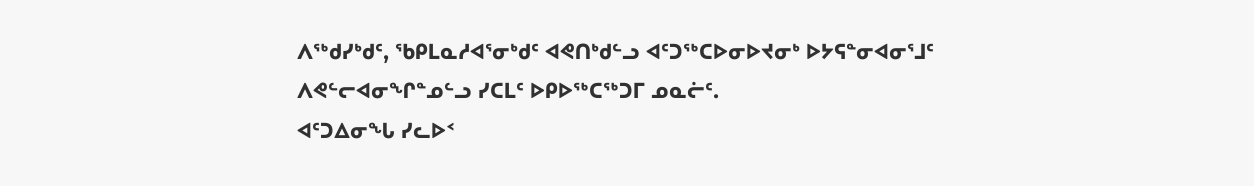ᐱᖅᑯᓯᒃᑯᑦ, ᖃᑭᒪᓇᓱᐊᕐᓂᒃᑯᑦ ᐊᕙᑎᒃᑯᓪᓗ ᐊᑦᑐᖅᑕᐅᓂᐅᔪᓂᒃ ᐅᔭᕋᓐᓂᐊᓂᕐᒧᑦ ᐱᕙᓪᓕᐊᓂᖏᓐᓄᓪᓗ ᓯᑕᒪᑦ ᐅᑭᐅᖅᑕᖅᑐᒥ ᓄᓇᓖᑦ.
ᐊᑦᑐᐃᓂᖓ ᓯᓚᐅᑉ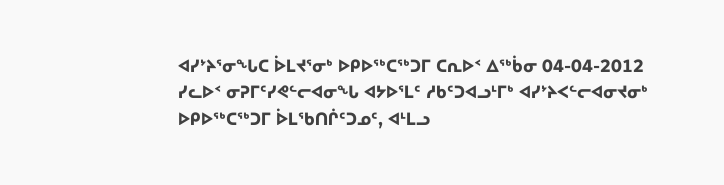ᐊᓯᔾᔨᕐᓂᖓᑕ ᐆᒪᔪᕐᓂᒃ ᐅᑭᐅᖅᑕᖅᑐᒥ ᑕᕆᐅᑉ ᐃᖅᑳᓂ 04-04-2012
ᓯᓚᐅᑉ ᓂᕈᒥᑦᓯᕙᓪᓕᐊᓂᖓ ᐊᔭᐅᕐᒪᑦ ᓱᑲᑦᑐᐊᓗᒻᒥᒃ ᐊᓯᔾᔨᐸᓪᓕᐊᓂᔪᓂᒃ ᐅᑭᐅᖅᑕᖅᑐᒥ ᐆᒪᖃᑎᒌᑦᑐᓄᑦ, ᐊᒻᒪᓗ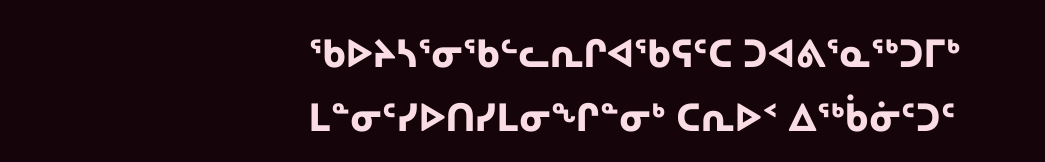ᖃᐅᔨᓴᕐᓂᖃᓪᓚᕆᒋᐊᖃᕋᑦᑕ ᑐᐊᕕᕐᓇᖅᑐᒥᒃ ᒪᓐᓂᑦᓯᐅᑎᓯᒪᓂᖏᓐᓂᒃ ᑕᕆᐅᑉ ᐃᖅᑳᓃᑦᑐᑦ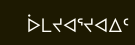ᐆᒪᔪᐊᕐᔪᐊᐃᑦ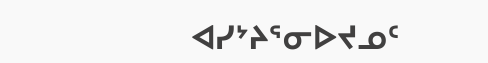ᐊᓯᔾᔨᕐᓂᐅᔪᓄᑦ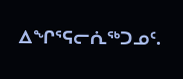ᐃᖏᕐᕋᓕᕇᖅᑐᓄᑦ.